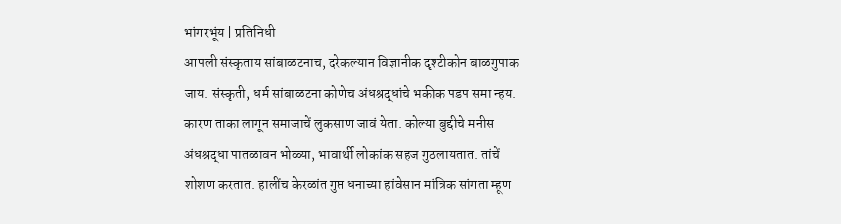भांगरभूंय | प्रतिनिधी
आपली संस्कृताय सांबाळटनाच, दरेकल्यान विज्ञानीक दृश्टीकोन बाळगुपाक जाय. संस्कृती, धर्म सांबाळटना कोणेच अंधश्रद्धांचे भकीक पडप समा न्हय. कारण ताका लागून समाजाचें लुकसाण जावं येता. कोल्या बुद्दीचे मनीस अंधश्रद्धा पातळावन भोळ्या, भावार्थी लोकांक सहज गुठलायतात. तांचें शोशण करतात. हालींच केरळांत गुप्त धनाच्या हांवेसान मांत्रिक सांगता म्हूण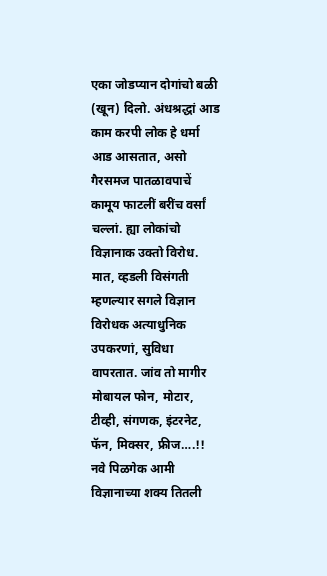एका जोडप्यान दोगांचो बळी (खून) दिलो. अंधश्रद्धां आड काम करपी लोक हे धर्मा आड आसतात, असो गैरसमज पातळावपाचें कामूय फाटलीं बरींच वर्सां चल्लां. ह्या लोकांचो विज्ञानाक उक्तो विरोध. मात, व्हडली विसंगती म्हणल्यार सगले विज्ञान विरोधक अत्याधुनिक उपकरणां, सुविधा वापरतात. जांव तो मागीर मोबायल फोन, मोटार, टीव्ही, संगणक, इंटरनेट, फॅन, मिक्सर, फ्रीज….!! नवे पिळगेक आमी विज्ञानाच्या शक्य तितली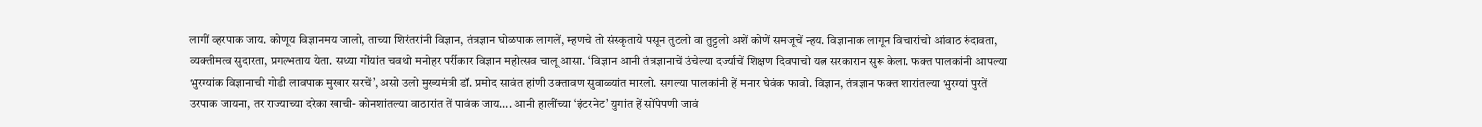लागीं व्हरपाक जाय. कोणूय विज्ञानमय जालो, ताच्या शिरंतरांनी विज्ञान, तंत्रज्ञान घोळपाक लागलें, म्हणचे तो संस्कृताये पसून तुटलो वा तुट्टलो अशें कोणें समजूचें न्हय. विज्ञानाक लागून विचारांचो आंवाठ रुंदावता, व्यक्तीमत्व सुदारता, प्रगल्भताय येता. सध्या गोंयांत चवथो मनोहर पर्रीकार विज्ञान महोत्सव चालू आसा. ‘विज्ञान आनी तंत्रज्ञानाचें उंचेल्या दर्ज्याचें शिक्षण दिवपाचो यत्न सरकारान सुरू केला. फक्त पालकांनी आपल्या भुरग्यांक विज्ञानाची गोडी लावपाक मुखार सरचें’, असो उलो मुख्यमंत्री डॉ. प्रमोद सावंत हांणी उक्तावण सुवाळ्यांत मारलो. सगल्या पालकांनी हें मनार घेवंक फावो. विज्ञान, तंत्रज्ञान फक्त शारांतल्या भुरग्यां पुरतें उरपाक जायना, तर राज्याच्या दरेका खाची- कोनशांतल्या वाठारांत तें पावंक जाय…. आनी हालींच्या ‘इंटरनेट’ युगांत हें सोंपेपणी जावं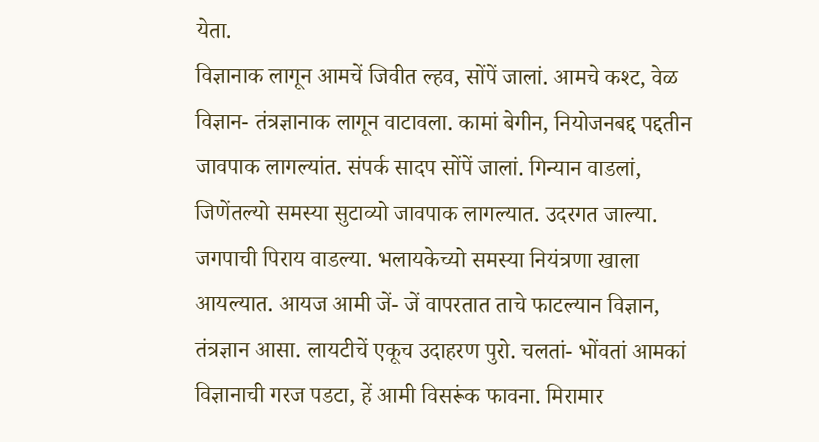येता.
विज्ञानाक लागून आमचें जिवीत ल्हव, सोंपें जालां. आमचे कश्ट, वेळ विज्ञान- तंत्रज्ञानाक लागून वाटावला. कामां बेगीन, नियोजनबद्द पद्दतीन जावपाक लागल्यांत. संपर्क सादप सोंपें जालां. गिन्यान वाडलां, जिणेंतल्यो समस्या सुटाव्यो जावपाक लागल्यात. उदरगत जाल्या. जगपाची पिराय वाडल्या. भलायकेच्यो समस्या नियंत्रणा खाला आयल्यात. आयज आमी जें- जें वापरतात ताचे फाटल्यान विज्ञान, तंत्रज्ञान आसा. लायटीचें एकूच उदाहरण पुरो. चलतां- भोंवतां आमकां विज्ञानाची गरज पडटा, हें आमी विसरूंक फावना. मिरामार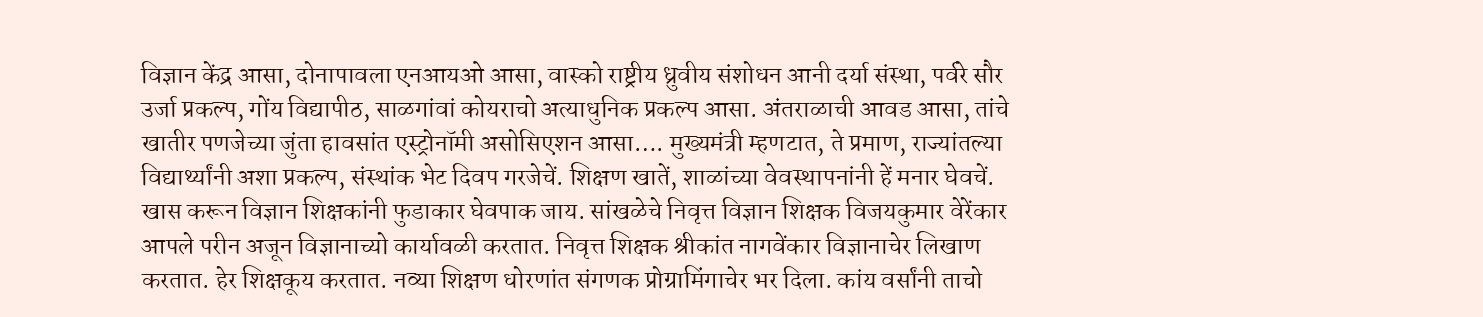विज्ञान केंद्र आसा, दोनापावला एनआयओ आसा, वास्को राष्ट्रीय ध्रुवीय संशोधन आनी दर्या संस्था, पर्वरे सौर उर्जा प्रकल्प, गोंय विद्यापीठ, साळगांवां कोयराचो अत्याधुनिक प्रकल्प आसा. अंतराळाची आवड आसा, तांचे खातीर पणजेच्या जुंता हावसांत एस्ट्रोनॉमी असोसिएशन आसा…. मुख्यमंत्री म्हणटात, ते प्रमाण, राज्यांतल्या विद्यार्थ्यांनी अशा प्रकल्प, संस्थांक भेट दिवप गरजेचें. शिक्षण खातें, शाळांच्या वेवस्थापनांनी हें मनार घेवचें. खास करून विज्ञान शिक्षकांनी फुडाकार घेवपाक जाय. सांखळेचे निवृत्त विज्ञान शिक्षक विजयकुमार वेरेंकार आपले परीन अजून विज्ञानाच्यो कार्यावळी करतात. निवृत्त शिक्षक श्रीकांत नागवेंकार विज्ञानाचेर लिखाण करतात. हेर शिक्षकूय करतात. नव्या शिक्षण धोरणांत संगणक प्रोग्रामिंगाचेर भर दिला. कांय वर्सांनी ताचो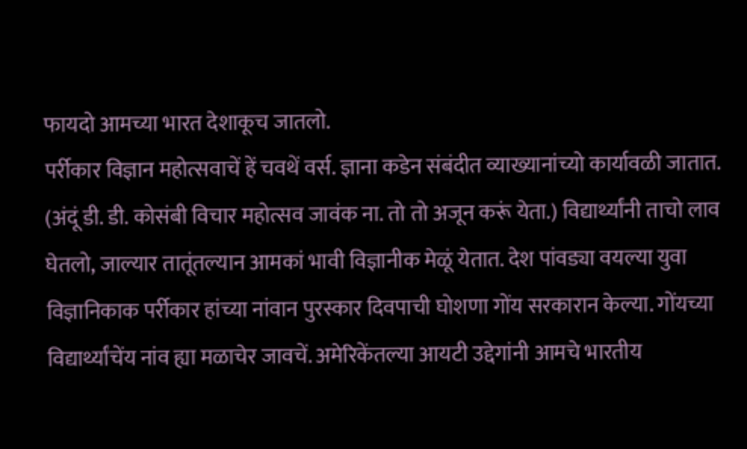फायदो आमच्या भारत देशाकूच जातलो.
पर्रीकार विज्ञान महोत्सवाचें हें चवथें वर्स. ज्ञाना कडेन संबंदीत व्याख्यानांच्यो कार्यावळी जातात. (अंदूं डी. डी. कोसंबी विचार महोत्सव जावंक ना. तो तो अजून करूं येता.) विद्यार्थ्यांनी ताचो लाव घेतलो, जाल्यार तातूंतल्यान आमकां भावी विज्ञानीक मेळूं येतात. देश पांवड्या वयल्या युवा विज्ञानिकाक पर्रीकार हांच्या नांवान पुरस्कार दिवपाची घोशणा गोंय सरकारान केल्या. गोंयच्या विद्यार्थ्यांचेंय नांव ह्या मळाचेर जावचें. अमेरिकेंतल्या आयटी उद्देगांनी आमचे भारतीय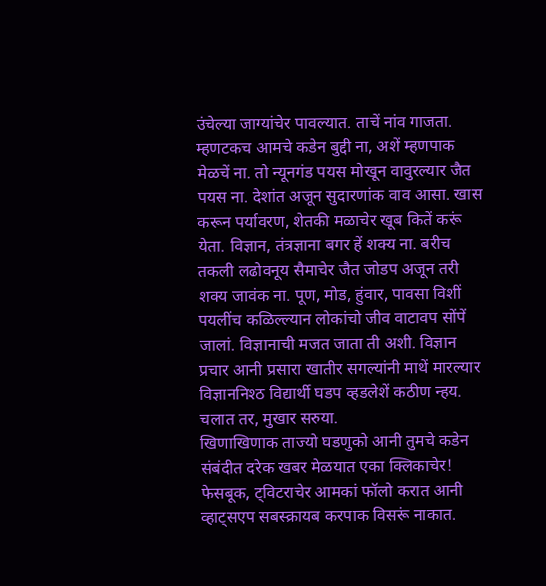उंचेल्या जाग्यांचेर पावल्यात. ताचें नांव गाजता. म्हणटकच आमचे कडेन बुद्दी ना, अशें म्हणपाक मेळचें ना. तो न्यूनगंड पयस मोखून वावुरल्यार जैत पयस ना. देशांत अजून सुदारणांक वाव आसा. खास करून पर्यावरण, शेतकी मळाचेर खूब कितें करूं येता. विज्ञान, तंत्रज्ञाना बगर हें शक्य ना. बरीच तकली लढोवनूय सैमाचेर जैत जोडप अजून तरी शक्य जावंक ना. पूण, मोड, हुंवार, पावसा विशीं पयलींच कळिल्ल्यान लोकांचो जीव वाटावप सोंपें जालां. विज्ञानाची मजत जाता ती अशी. विज्ञान प्रचार आनी प्रसारा खातीर सगल्यांनी माथें मारल्यार विज्ञाननिश्ठ विद्यार्थी घडप व्हडलेशें कठीण न्हय. चलात तर, मुखार सरुया.
खिणाखिणाक ताज्यो घडणुको आनी तुमचे कडेन संबंदीत दरेक खबर मेळयात एका क्लिकाचेर! फेसबूक, ट्विटराचेर आमकां फॉलो करात आनी व्हाट्सएप सबस्क्रायब करपाक विसरूं नाकात.